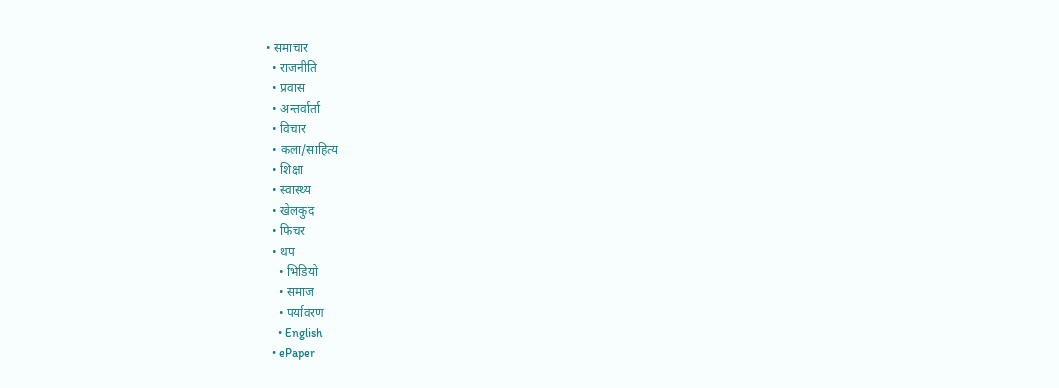• समाचार
  • राजनीति
  • प्रवास
  • अन्तर्वार्ता
  • विचार
  • कला/साहित्य
  • शिक्षा
  • स्वास्थ्य
  • खेलकुद
  • फिचर
  • थप
    • भिडियो
    • समाज
    • पर्यावरण
    • English
  • ePaper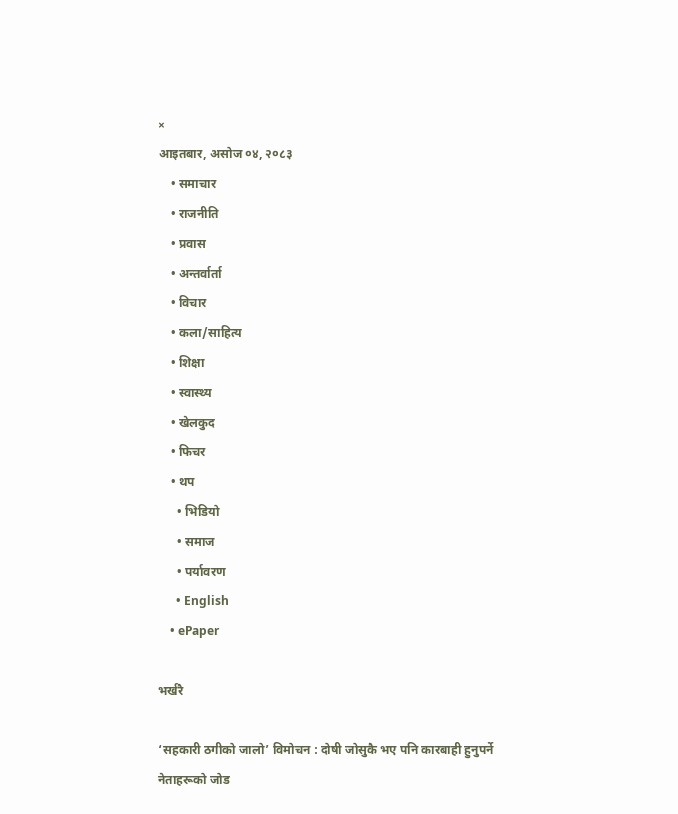×
आइतबार, असोज ०४, २०८३
    • समाचार
    • राजनीति
    • प्रवास
    • अन्तर्वार्ता
    • विचार
    • कला/साहित्य
    • शिक्षा
    • स्वास्थ्य
    • खेलकुद
    • फिचर
    • थप
      • भिडियो
      • समाज
      • पर्यावरण
      • English
    • ePaper

भर्खरै

‘सहकारी ठगीको जालो’ विमोचन : दोषी जोसुकै भए पनि कारबाही हुनुपर्ने नेताहरूको जोड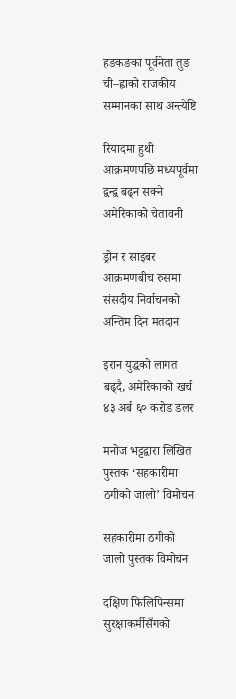हङकङका पूर्वनेता तुङ ची–ह्वाको राजकीय सम्मानका साथ अन्त्येष्टि

रियादमा हुथी आक्रमणपछि मध्यपूर्वमा द्वन्द्व बढ्न सक्ने अमेरिकाको चेतावनी

ड्रोन र साइबर आक्रमणबीच रुसमा संसदीय निर्वाचनको अन्तिम दिन मतदान

इरान युद्धको लागत बढ्दै, अमेरिकाको खर्च ४३ अर्ब ६० करोड डलर

मनोज भट्टद्वारा लिखित पुस्तक ‘सहकारीमा ठगीको जालो’ विमोचन

सहकारीमा ठगीको जालो पुस्तक विमोचन

दक्षिण फिलिपिन्समा सुरक्षाकर्मीसँगको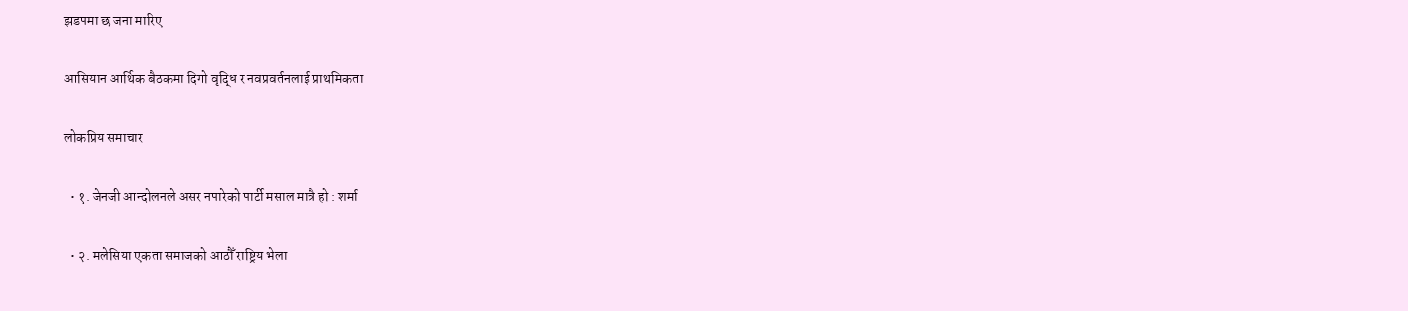झडपमा छ जना मारिए

आसियान आर्थिक बैठकमा दिगो वृद्धि र नवप्रवर्तनलाई प्राथमिकता

लोकप्रिय समाचार

  • १. जेनजी आन्दोलनले असर नपारेको पार्टी मसाल मात्रै हो : शर्मा

  • २. मलेसिया एकता समाजको आठौँ राष्ट्रिय भेला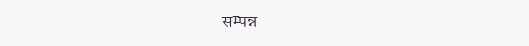सम्पन्न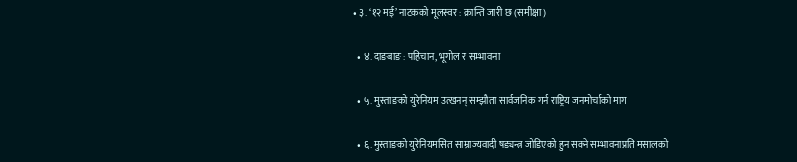• ३. ‘१२ मई’ नाटकको मूलस्वर : क्रान्ति जारी छ (समीक्षा)

  • ४. दाङबाङ : पहिचान, भूगोल र सम्भावना

  • ५. मुस्ताङको युरेनियम उत्खनन् सम्झौता सार्वजनिक गर्न राष्ट्रिय जनमोर्चाको माग

  • ६. मुस्ताङको युरेनियमसित साम्राज्यवादी षड्यन्त्र जोडिएको हुन सक्ने सम्भावनाप्रति मसालको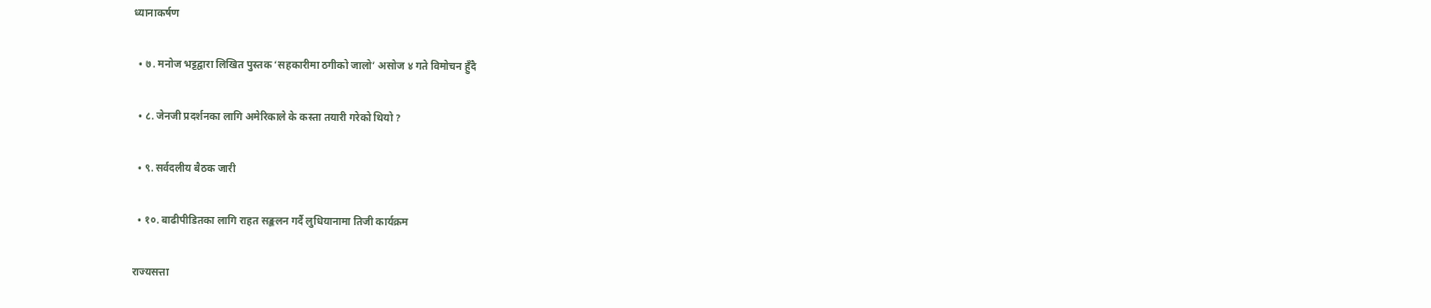ध्यानाकर्षण

  • ७. मनोज भट्टद्वारा लिखित पुस्तक ‘सहकारीमा ठगीको जालो’ असोज ४ गते विमोचन हुँदै

  • ८. जेनजी प्रदर्शनका लागि अमेरिकाले के कस्ता तयारी गरेको थियो ?

  • ९. सर्वदलीय बैठक जारी

  • १०. बाढीपीडितका लागि राहत सङ्कलन गर्दै लुधियानामा तिजी कार्यक्रम

राज्यसत्ता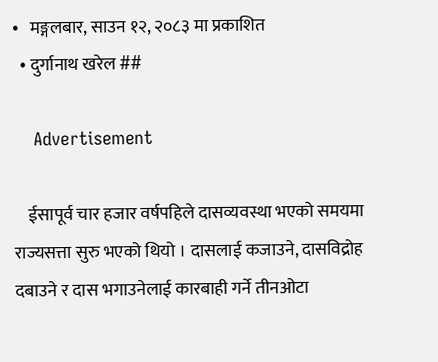•   मङ्गलबार, साउन १२, २०८३ मा प्रकाशित
  • दुर्गानाथ खरेल ##

    Advertisement

    ईसापूर्व चार हजार वर्षपहिले दासव्यवस्था भएको समयमा राज्यसत्ता सुरु भएको थियो । दासलाई कजाउने, दासविद्रोह दबाउने र दास भगाउनेलाई कारबाही गर्ने तीनओटा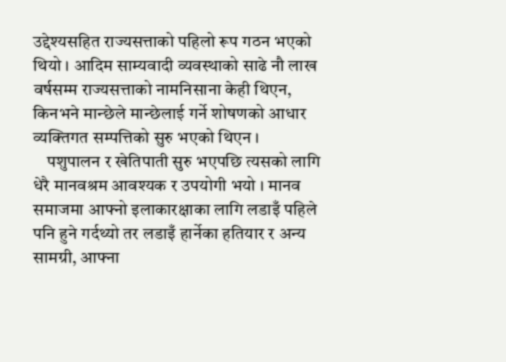उद्देश्यसहित राज्यसत्ताको पहिलो रूप गठन भएको थियो । आदिम साम्यवादी व्यवस्थाको साढे नौ लाख वर्षसम्म राज्यसत्ताको नामनिसाना केही थिएन, किनभने मान्छेले मान्छेलाई गर्ने शोषणको आधार व्यक्तिगत सम्पत्तिको सुरु भएको थिएन ।
    पशुपालन र खेतिपाती सुरु भएपछि त्यसको लागि धेरै मानवश्रम आवश्यक र उपयोगी भयो । मानव समाजमा आफ्नो इलाकारक्षाका लागि लडाइँ पहिले पनि हुने गर्दथ्यो तर लडाइँ हार्नेका हतियार र अन्य सामग्री, आफ्ना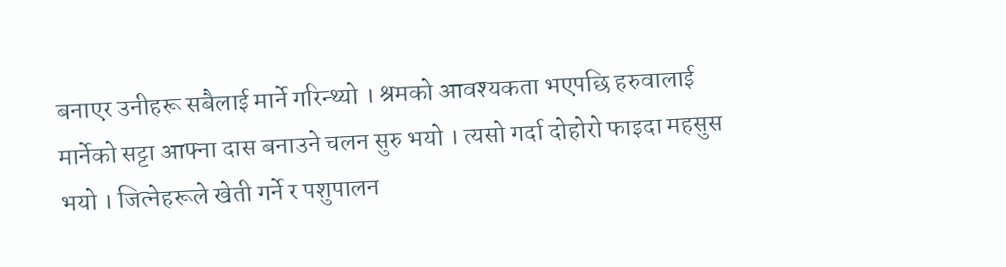बनाएर उनीहरू सबैलाई मार्ने गरिन्थ्यो । श्रमको आवश्यकता भएपछि हरुवालाई मार्नेको सट्टा आफ्ना दास बनाउने चलन सुरु भयो । त्यसो गर्दा दोहोरो फाइदा महसुस भयो । जित्नेहरूले खेती गर्ने र पशुपालन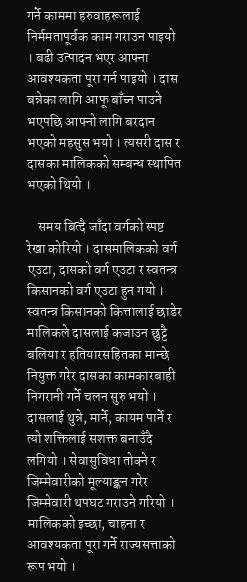गर्ने काममा हरुवाहरूलाई निर्ममतापूर्वक काम गराउन पाइयो । बढी उत्पादन भएर आफ्ना आवश्यकता पूरा गर्न पाइयो । दास बन्नेका लागि आफू बाँच्न पाउने भएपछि आफ्नो लागि बरदान भएको महसुस भयो । त्यसरी दास र दासका मालिकको सम्बन्ध स्थापित भएको थियो ।

    समय बित्दै जाँदा वर्गको स्पष्ट रेखा कोरियो । दासमालिकको वर्ग एउटा, दासको वर्ग एउटा र स्वतन्त्र किसानको वर्ग एउटा हुन गयो । स्वतन्त्र किसानको कित्तालाई छाडेर मालिकले दासलाई कजाउन छुट्टै बलिया र हतियारसहितका मान्छे नियुक्त गरेर दासका कामकारबाही निगरानी गर्ने चलन सुरु भयो । दासलाई थुन्ने, मार्ने, कायम पार्ने र त्यो शक्तिलाई सशक्त बनाउँदै लगियो । सेवासुविधा तोक्ने र जिम्मेवारीको मूल्याङ्कन गरेर जिम्मेवारी थपघट गराउने गरियो । मालिकको इच्छा, चाहना र आवश्यकता पूरा गर्ने राज्यसत्ताको रूप भयो ।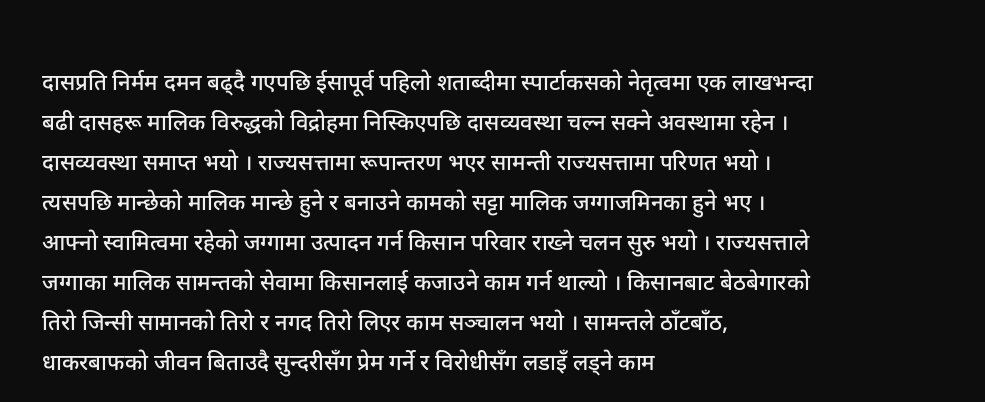दासप्रति निर्मम दमन बढ्दै गएपछि ईसापूर्व पहिलो शताब्दीमा स्पार्टाकसको नेतृत्वमा एक लाखभन्दा बढी दासहरू मालिक विरुद्धको विद्रोहमा निस्किएपछि दासव्यवस्था चल्न सक्ने अवस्थामा रहेन । दासव्यवस्था समाप्त भयो । राज्यसत्तामा रूपान्तरण भएर सामन्ती राज्यसत्तामा परिणत भयो । त्यसपछि मान्छेको मालिक मान्छे हुने र बनाउने कामको सट्टा मालिक जग्गाजमिनका हुने भए । आफ्नो स्वामित्वमा रहेको जग्गामा उत्पादन गर्न किसान परिवार राख्ने चलन सुरु भयो । राज्यसत्ताले जग्गाका मालिक सामन्तको सेवामा किसानलाई कजाउने काम गर्न थाल्यो । किसानबाट बेठबेगारको तिरो जिन्सी सामानको तिरो र नगद तिरो लिएर काम सञ्चालन भयो । सामन्तले ठाँटबाँठ, धाकरबाफको जीवन बिताउदै सुन्दरीसँग प्रेम गर्ने र विरोधीसँग लडाइँ लड्ने काम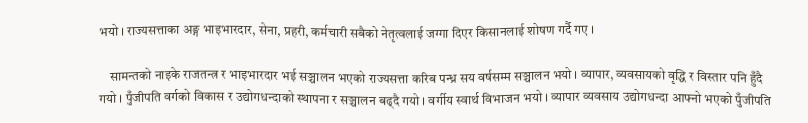भयो । राज्यसत्ताका अङ्ग भाइभारदार, सेना, प्रहरी, कर्मचारी सबैको नेतृत्वलाई जग्गा दिएर किसानलाई शोषण गर्दै गए ।

    सामन्तको नाइके राजतन्त्र र भाइभारदार भई सञ्चालन भएको राज्यसत्ता करिब पन्ध्र सय वर्षसम्म सञ्चालन भयो । व्यापार, व्यवसायको वृद्धि र विस्तार पनि हुँदै गयो । पुँजीपति वर्गको विकास र उद्योगधन्दाको स्थापना र सञ्चालन बढ्दै गयो । वर्गीय स्वार्थ विभाजन भयो । व्यापार व्यवसाय उद्योगधन्दा आफ्नो भएको पुँजीपति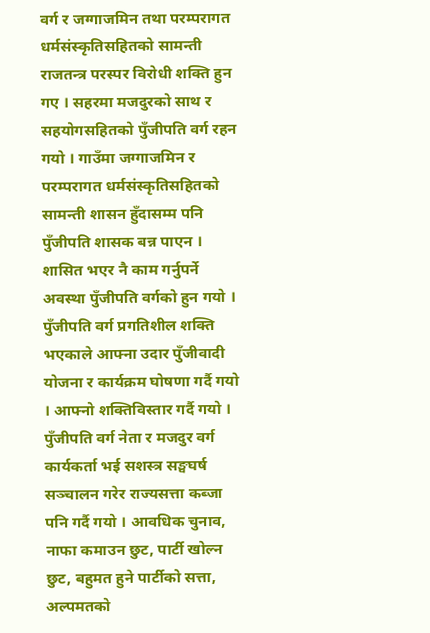वर्ग र जग्गाजमिन तथा परम्परागत धर्मसंस्कृतिसहितको सामन्ती राजतन्त्र परस्पर विरोधी शक्ति हुन गए । सहरमा मजदुरको साथ र सहयोगसहितको पुँजीपति वर्ग रहन गयो । गाउँमा जग्गाजमिन र परम्परागत धर्मसंस्कृतिसहितको सामन्ती शासन हुँदासम्म पनि पुँजीपति शासक बन्न पाएन । शासित भएर नै काम गर्नुपर्ने अवस्था पुँजीपति वर्गको हुन गयो । पुँजीपति वर्ग प्रगतिशील शक्ति भएकाले आफ्ना उदार पुँजीवादी योजना र कार्यक्रम घोषणा गर्दै गयो । आफ्नो शक्तिविस्तार गर्दै गयो । पुँजीपति वर्ग नेता र मजदुर वर्ग कार्यकर्ता भई सशस्त्र सङ्घघर्ष सञ्चालन गरेर राज्यसत्ता कब्जा पनि गर्दै गयो । आवधिक चुनाव, नाफा कमाउन छुट, पार्टी खोल्न छुट, बहुमत हुने पार्टीको सत्ता, अल्पमतको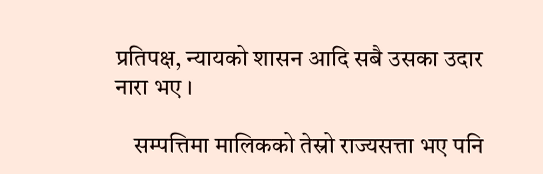प्रतिपक्ष, न्यायको शासन आदि सबै उसका उदार नारा भए ।

    सम्पत्तिमा मालिकको तेस्रो राज्यसत्ता भए पनि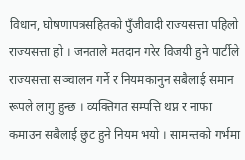विधान, घोषणापत्रसहितको पुँजीवादी राज्यसत्ता पहिलो राज्यसत्ता हो । जनताले मतदान गरेर विजयी हुने पार्टीले राज्यसत्ता सञ्चालन गर्ने र नियमकानुन सबैलाई समान रूपले लागु हुन्छ । व्यक्तिगत सम्पत्ति थप्न र नाफा कमाउन सबैलाई छुट हुने नियम भयो । सामन्तको गर्भमा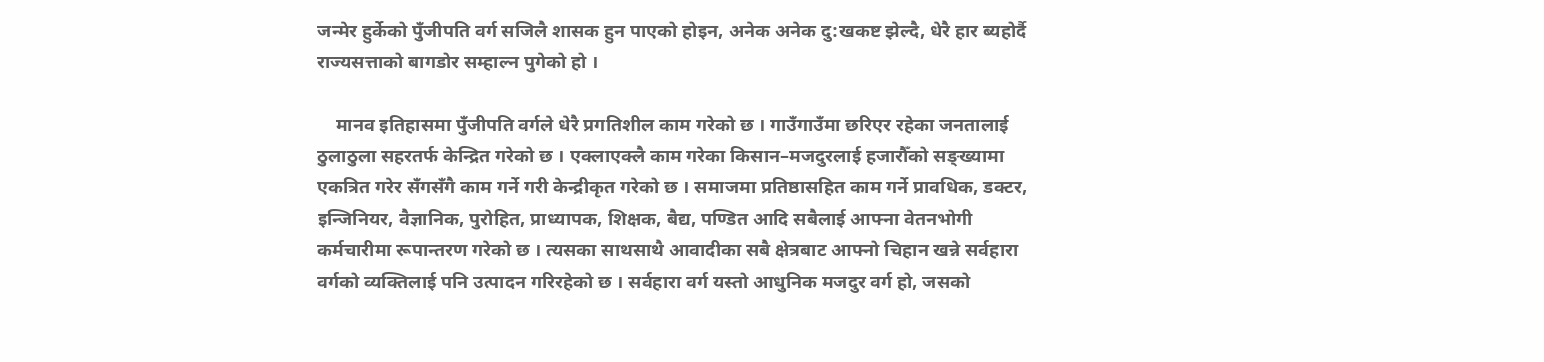जन्मेर हुर्केको पुँजीपति वर्ग सजिलै शासक हुन पाएको होइन, अनेक अनेक दु:खकष्ट झेल्दै, धेरै हार ब्यहोर्दै राज्यसत्ताको बागडोर सम्हाल्न पुगेको हो ।

    मानव इतिहासमा पुँजीपति वर्गले धेरै प्रगतिशील काम गरेको छ । गाउँगाउँमा छरिएर रहेका जनतालाई ठुलाठुला सहरतर्फ केन्द्रित गरेको छ । एक्लाएक्लै काम गरेका किसान–मजदुरलाई हजारौँको सङ्ख्यामा एकत्रित गरेर सँगसँगै काम गर्ने गरी केन्द्रीकृत गरेको छ । समाजमा प्रतिष्ठासहित काम गर्ने प्रावधिक, डक्टर, इन्जिनियर, वैज्ञानिक, पुरोहित, प्राध्यापक, शिक्षक, बैद्य, पण्डित आदि सबैलाई आफ्ना वेतनभोगी कर्मचारीमा रूपान्तरण गरेको छ । त्यसका साथसाथै आवादीका सबै क्षेत्रबाट आफ्नो चिहान खन्ने सर्वहारा वर्गको व्यक्तिलाई पनि उत्पादन गरिरहेको छ । सर्वहारा वर्ग यस्तो आधुनिक मजदुर वर्ग हो, जसको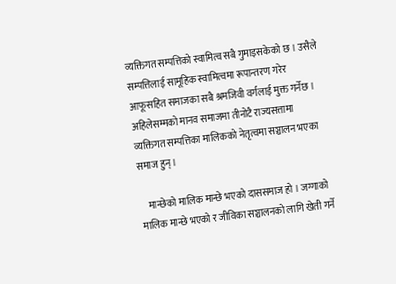व्यक्तिगत सम्पत्तिको स्वामित्व सबै गुमाइसकेको छ । उसैले सम्पत्तिलाई सामूहिक स्वामित्वमा रूपान्तरण गरेर आफूसहित समाजका सबै श्रमजिवी वर्गलाई मुक्त गर्नेछ । अहिलेसम्मको मानव समाजमा तीनोटै राज्यसत्तामा व्यक्तिगत सम्पत्तिका मालिकको नेतृत्वमा सञ्चालन भएका समाज हुन् ।

    मान्छेको मालिक मान्छे भएको दाससमाज हो । जग्गाको मालिक मान्छे भएको र जीविका सञ्चालनको लागि खेती गर्ने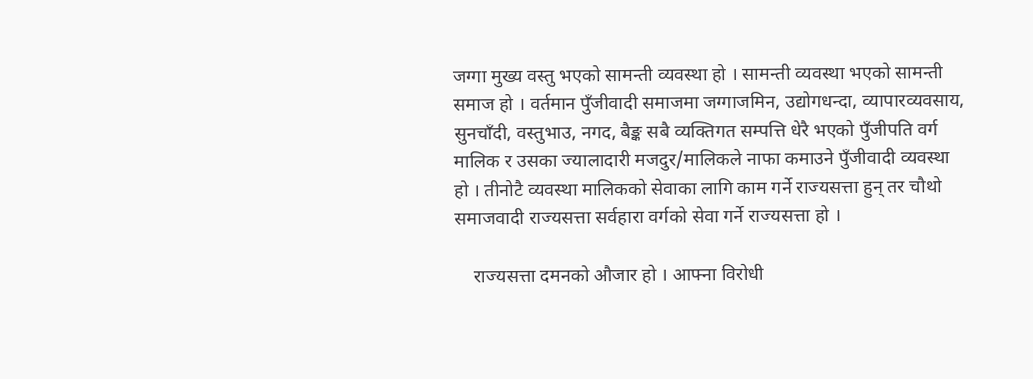जग्गा मुख्य वस्तु भएको सामन्ती व्यवस्था हो । सामन्ती व्यवस्था भएको सामन्ती समाज हो । वर्तमान पुँजीवादी समाजमा जग्गाजमिन, उद्योगधन्दा, व्यापारव्यवसाय, सुनचाँदी, वस्तुभाउ, नगद, बैङ्क सबै व्यक्तिगत सम्पत्ति धेरै भएको पुँजीपति वर्ग मालिक र उसका ज्यालादारी मजदुर/मालिकले नाफा कमाउने पुँजीवादी व्यवस्था हो । तीनोटै व्यवस्था मालिकको सेवाका लागि काम गर्ने राज्यसत्ता हुन् तर चौथो समाजवादी राज्यसत्ता सर्वहारा वर्गको सेवा गर्ने राज्यसत्ता हो ।

    राज्यसत्ता दमनको औजार हो । आफ्ना विरोधी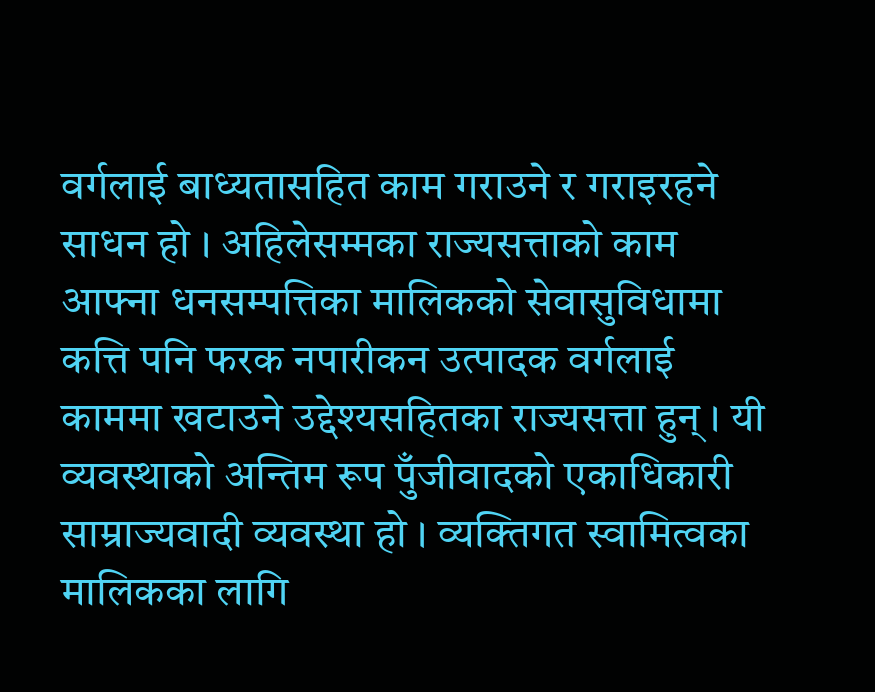वर्गलाई बाध्यतासहित काम गराउने र गराइरहने साधन हो । अहिलेसम्मका राज्यसत्ताको काम आफ्ना धनसम्पत्तिका मालिकको सेवासुविधामा कत्ति पनि फरक नपारीकन उत्पादक वर्गलाई काममा खटाउने उद्देश्यसहितका राज्यसत्ता हुन् । यी व्यवस्थाको अन्तिम रूप पुँजीवादको एकाधिकारी साम्राज्यवादी व्यवस्था हो । व्यक्तिगत स्वामित्वका मालिकका लागि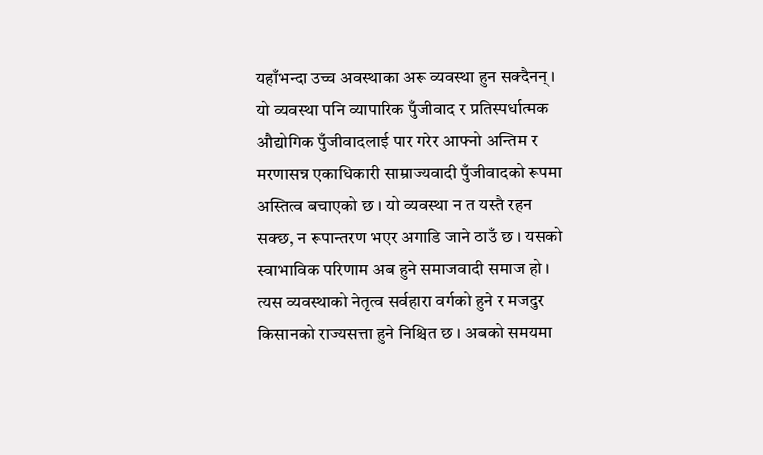यहाँभन्दा उच्च अवस्थाका अरू व्यवस्था हुन सक्दैनन् । यो व्यवस्था पनि व्यापारिक पुँजीवाद र प्रतिस्पर्धात्मक औद्योगिक पुँजीवादलाई पार गरेर आफ्नो अन्तिम र मरणासन्न एकाधिकारी साम्राज्यवादी पुँजीवादको रूपमा अस्तित्व बचाएको छ । यो व्यवस्था न त यस्तै रहन सक्छ, न रूपान्तरण भएर अगाडि जाने ठाउँ छ । यसको स्वाभाविक परिणाम अब हुने समाजवादी समाज हो । त्यस व्यवस्थाको नेतृत्व सर्वहारा वर्गको हुने र मजदुर किसानको राज्यसत्ता हुने निश्चित छ । अबको समयमा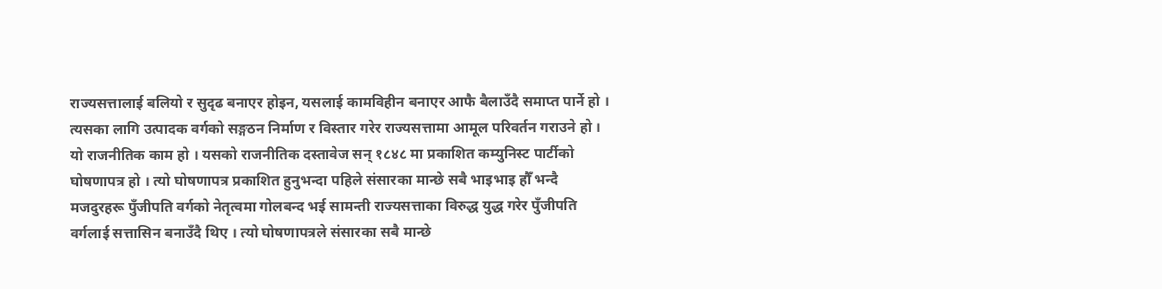राज्यसत्तालाई बलियो र सुदृढ बनाएर होइन, यसलाई कामविहीन बनाएर आफै बैलाउँदै समाप्त पार्ने हो । त्यसका लागि उत्पादक वर्गको सङ्गठन निर्माण र विस्तार गरेर राज्यसत्तामा आमूल परिवर्तन गराउने हो । यो राजनीतिक काम हो । यसको राजनीतिक दस्तावेज सन् १८४८ मा प्रकाशित कम्युनिस्ट पार्टीको घोषणापत्र हो । त्यो घोषणापत्र प्रकाशित हुनुभन्दा पहिले संसारका मान्छे सबै भाइभाइ हौँ भन्दै मजदुरहरू पुँजीपति वर्गको नेतृत्वमा गोलबन्द भई सामन्ती राज्यसत्ताका विरुद्ध युद्ध गरेर पुँजीपति वर्गलाई सत्तासिन बनाउँदै थिए । त्यो घोषणापत्रले संसारका सबै मान्छे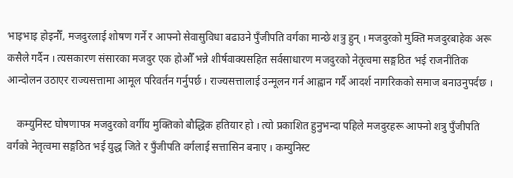भाइभाइ होइनौँ, मजदुरलाई शोषण गर्ने र आफ्नो सेवासुविधा बढाउने पुँजीपति वर्गका मान्छे शत्रु हुन् । मजदुरको मुक्ति मजदुरबाहेक अरू कसैले गर्दैन । त्यसकारण संसारका मजदुर एक होऔँ भन्ने शीर्षवाक्यसहित सर्वसाधारण मजदुरको नेतृत्वमा सङ्गठित भई राजनीतिक आन्दोलन उठाएर राज्यसत्तामा आमूल परिवर्तन गर्नुपर्छ । राज्यसत्तालाई उन्मूलन गर्न आह्वान गर्दै आदर्श नागरिकको समाज बनाउनुपर्दछ ।

    कम्युनिस्ट घोषणापत्र मजदुरको वर्गीय मुक्तिको बौद्धिक हतियार हो । त्यो प्रकाशित हुनुभन्दा पहिले मजदुरहरू आफ्नो शत्रु पुँजीपति वर्गको नेतृत्वमा सङ्गठित भई युद्ध जिते र पुँजीपति वर्गलाई सत्तासिन बनाए । कम्युनिस्ट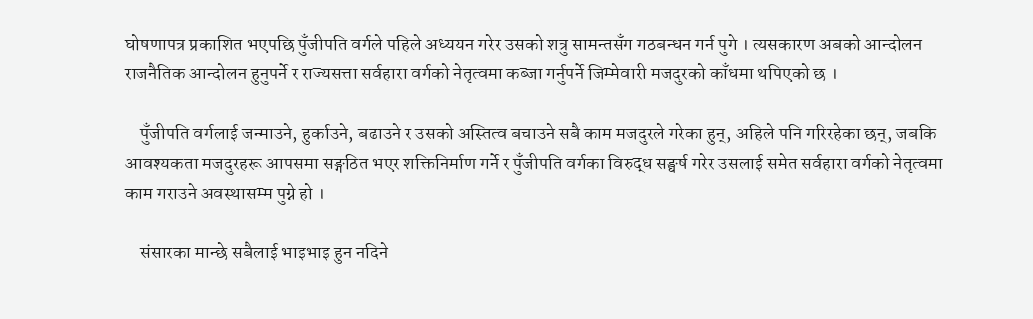घोषणापत्र प्रकाशित भएपछि पुँजीपति वर्गले पहिले अध्ययन गरेर उसको शत्रु सामन्तसँग गठबन्धन गर्न पुगे । त्यसकारण अबको आन्दोलन राजनैतिक आन्दोलन हुनुपर्ने र राज्यसत्ता सर्वहारा वर्गको नेतृत्वमा कब्जा गर्नुपर्ने जिम्मेवारी मजदुरको काँधमा थपिएको छ ।

    पुँजीपति वर्गलाई जन्माउने, हुर्काउने, बढाउने र उसको अस्तित्व बचाउने सबै काम मजदुरले गरेका हुन्, अहिले पनि गरिरहेका छन्, जबकि आवश्यकता मजदुरहरू आपसमा सङ्गठित भएर शक्तिनिर्माण गर्ने र पुँजीपति वर्गका विरुद्ध सङ्घर्ष गरेर उसलाई समेत सर्वहारा वर्गको नेतृत्वमा काम गराउने अवस्थासम्म पुग्ने हो ।

    संसारका मान्छे सबैलाई भाइभाइ हुन नदिने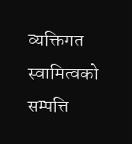व्यक्तिगत स्वामित्वको सम्पत्ति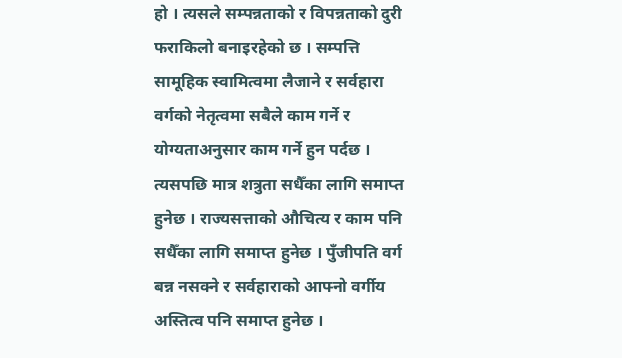हो । त्यसले सम्पन्नताको र विपन्नताको दुरी फराकिलो बनाइरहेको छ । सम्पत्ति सामूहिक स्वामित्वमा लैजाने र सर्वहारा वर्गको नेतृत्वमा सबैले काम गर्ने र योग्यताअनुसार काम गर्ने हुन पर्दछ । त्यसपछि मात्र शत्रुता सधैँका लागि समाप्त हुनेछ । राज्यसत्ताको औचित्य र काम पनि सधैँका लागि समाप्त हुनेछ । पुँजीपति वर्ग बन्न नसक्ने र सर्वहाराको आफ्नो वर्गीय अस्तित्व पनि समाप्त हुनेछ ।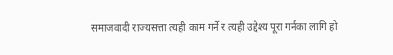समाजवादी राज्यसत्ता त्यही काम गर्ने र त्यही उद्देश्य पूरा गर्नका लागि हो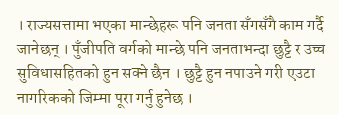। राज्यसत्तामा भएका मान्छेहरू पनि जनता सँगसँगै काम गर्दै जानेछन् । पुँजीपति वर्गको मान्छे पनि जनताभन्दा छुट्टै र उच्च सुविधासहितको हुन सक्ने छैन । छुट्टै हुन नपाउने गरी एउटा नागरिकको जिम्मा पूरा गर्नु हुनेछ ।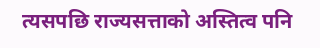त्यसपछि राज्यसत्ताको अस्तित्व पनि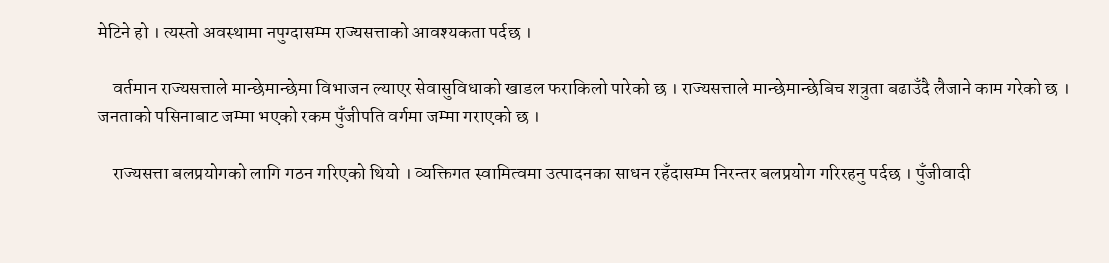मेटिने हो । त्यस्तो अवस्थामा नपुग्दासम्म राज्यसत्ताको आवश्यकता पर्दछ ।

    वर्तमान राज्यसत्ताले मान्छेमान्छेमा विभाजन ल्याएर सेवासुविधाको खाडल फराकिलो पारेको छ । राज्यसत्ताले मान्छेमान्छेबिच शत्रुता बढाउँदै लैजाने काम गरेको छ । जनताको पसिनाबाट जम्मा भएको रकम पुँजीपति वर्गमा जम्मा गराएको छ ।

    राज्यसत्ता बलप्रयोगको लागि गठन गरिएको थियो । व्यक्तिगत स्वामित्वमा उत्पादनका साधन रहँदासम्म निरन्तर बलप्रयोग गरिरहनु पर्दछ । पुँजीवादी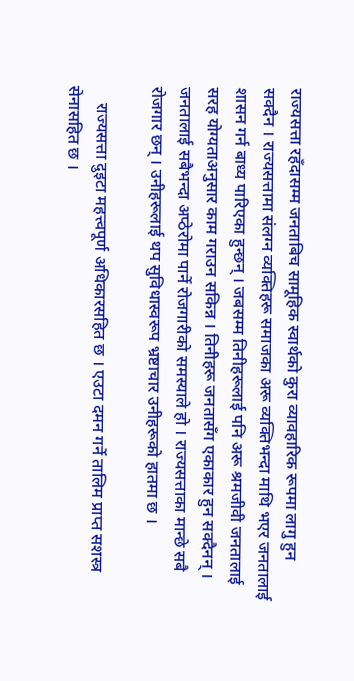राज्यसत्ता रहँदासम्म जनताबिच सामूहिक स्वार्थको कुरा व्यावहारिक रूपमा लागु हुन सक्दैन । राज्यसत्तामा संलग्न व्यक्तिहरू समाजका अरू व्यक्तिभन्दा माथि भएर जनतालाई शासन गर्न बाध्य पारिएका हुन्छन् । जबसम्म तिनीहरूलाई पनि अरू श्रमजीवी जनतालाई सरह योग्यताअनुसार काम गराउन सकिन्न । तिनीहरू जनतासँग एकाकार हुन सक्दैनन् । जनतालाई सबैभन्दा अप्ठेरोमा पार्ने रोजगारीको समस्याले हो । राज्यसत्ताका मान्छे सबै रोजगार छन् । उनीहरूलाई थप सुविधास्वरूप भ्रष्टाचार उनीहरूको हातमा छ ।

    राज्यसत्ता दुइटा महत्त्वपूर्ण अधिकारसहित छ । एउटा दमन गर्ने तालिम प्राप्त सशस्त्र सेनासहित छ ।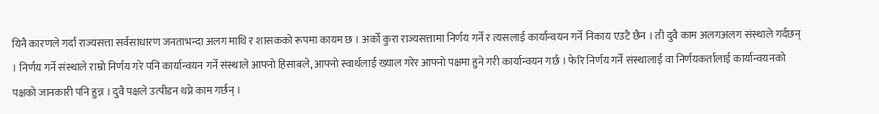यिनै कारणले गर्दा राज्यसत्ता सर्वसाधारण जनताभन्दा अलग माथि र शासकको रूपमा कायम छ । अर्को कुरा राज्यसत्तामा निर्णय गर्ने र त्यसलाई कार्यान्वयन गर्ने निकाय एउटै छैन । ती दुवै काम अलगअलग संस्थाले गर्दछन् । निर्णय गर्ने संस्थाले राम्रो निर्णय गरे पनि कार्यान्वयन गर्ने संस्थाले आफ्नो हिसाबले, आफ्नो स्वार्थलाई ख्याल गरेर आफ्नो पक्षमा हुने गरी कार्यान्वयन गर्छ । फेरि निर्णय गर्ने संस्थालाई वा निर्णयकर्तालाई कार्यान्वयनको पक्षको जानकारी पनि हुन्न । दुवै पक्षले उत्पीडन थप्ने काम गर्छन् ।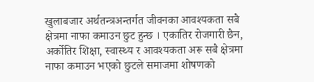खुलाबजार अर्थतन्त्रअन्तर्गत जीवनका आवश्यकता सबै क्षेत्रमा नाफा कमाउन छुट हुन्छ । एकातिर रोजगारी छैन, अर्कोतिर शिक्षा, स्वास्थ्य र आवश्यकता अरू सबै क्षेत्रमा नाफा कमाउन भएको छुटले समाजमा शोषणको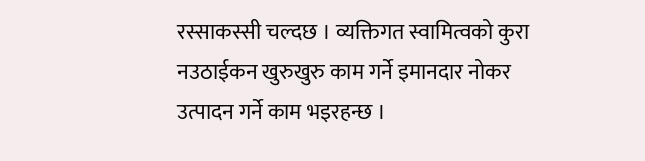रस्साकस्सी चल्दछ । व्यक्तिगत स्वामित्वको कुरा नउठाईकन खुरुखुरु काम गर्ने इमानदार नोकर उत्पादन गर्ने काम भइरहन्छ ।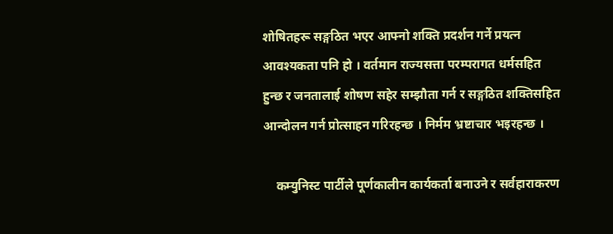शोषितहरू सङ्गठित भएर आफ्नो शक्ति प्रदर्शन गर्ने प्रयत्न आवश्यकता पनि हो । वर्तमान राज्यसत्ता परम्परागत धर्मसहित हुन्छ र जनतालाई शोषण सहेर सम्झौता गर्न र सङ्गठित शक्तिसहित आन्दोलन गर्न प्रोत्साहन गरिरहन्छ । निर्मम भ्रष्टाचार भइरहन्छ ।

    कम्युनिस्ट पार्टीले पूर्णकालीन कार्यकर्ता बनाउने र सर्वहाराकरण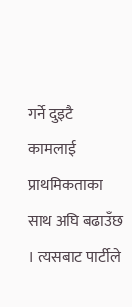गर्ने दुइटै कामलाई प्राथमिकताका साथ अघि बढाउँछ । त्यसबाट पार्टीले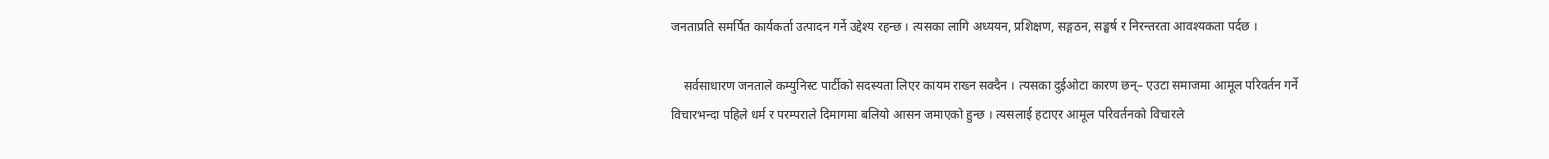जनताप्रति समर्पित कार्यकर्ता उत्पादन गर्ने उद्देश्य रहन्छ । त्यसका लागि अध्ययन, प्रशिक्षण, सङ्गठन, सङ्घर्ष र निरन्तरता आवश्यकता पर्दछ ।

    सर्वसाधारण जनताले कम्युनिस्ट पार्टीको सदस्यता लिएर कायम राख्न सक्दैन । त्यसका दुईओटा कारण छन्– एउटा समाजमा आमूल परिवर्तन गर्ने विचारभन्दा पहिले धर्म र परम्पराले दिमागमा बलियो आसन जमाएको हुन्छ । त्यसलाई हटाएर आमूल परिवर्तनको विचारले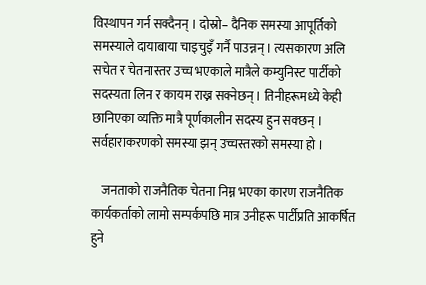विस्थापन गर्न सक्दैनन् । दोस्रो– दैनिक समस्या आपूर्तिको समस्याले दायाबाया चाइचुइँ गर्नै पाउन्नन् । त्यसकारण अलि सचेत र चेतनास्तर उच्च भएकाले मात्रैले कम्युनिस्ट पार्टीको सदस्यता लिन र कायम राख्न सक्नेछन् । तिनीहरूमध्ये केही छानिएका व्यक्ति मात्रै पूर्णकालीन सदस्य हुन सक्छन् । सर्वहाराकरणको समस्या झन् उच्चस्तरको समस्या हो ।

    जनताको राजनैतिक चेतना निम्न भएका कारण राजनैतिक कार्यकर्ताको लामो सम्पर्कपछि मात्र उनीहरू पार्टीप्रति आकर्षित हुने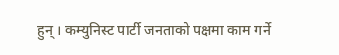हुन् । कम्युनिस्ट पार्टी जनताको पक्षमा काम गर्ने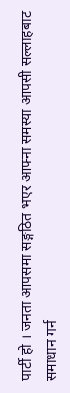पार्टी हो । जनता आपसमा सङ्गठित भएर आफ्ना समस्या आपसी सल्लाहबाट समाधान गर्न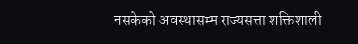नसकेको अवस्थासम्म राज्यसत्ता शक्तिशाली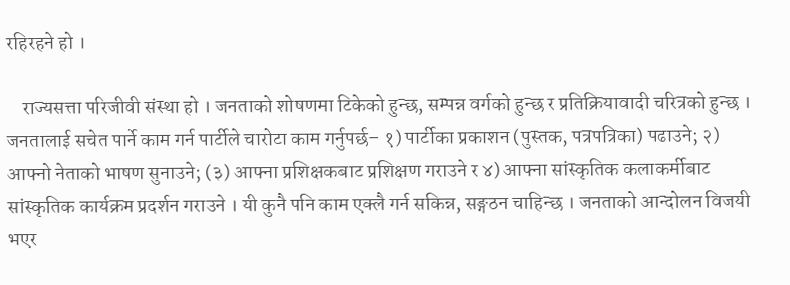रहिरहने हो ।

    राज्यसत्ता परिजीवी संस्था हो । जनताको शोषणमा टिकेको हुन्छ, सम्पन्न वर्गको हुन्छ र प्रतिक्रियावादी चरित्रको हुन्छ । जनतालाई सचेत पार्ने काम गर्न पार्टीले चारोटा काम गर्नुपर्छ– १) पार्टीका प्रकाशन (पुस्तक, पत्रपत्रिका) पढाउने; २) आफ्नो नेताको भाषण सुनाउने; (३) आफ्ना प्रशिक्षकबाट प्रशिक्षण गराउने र ४) आफ्ना सांस्कृतिक कलाकर्मीबाट सांस्कृतिक कार्यक्रम प्रदर्शन गराउने । यी कुनै पनि काम एक्लै गर्न सकिन्न, सङ्गठन चाहिन्छ । जनताको आन्दोलन विजयी भएर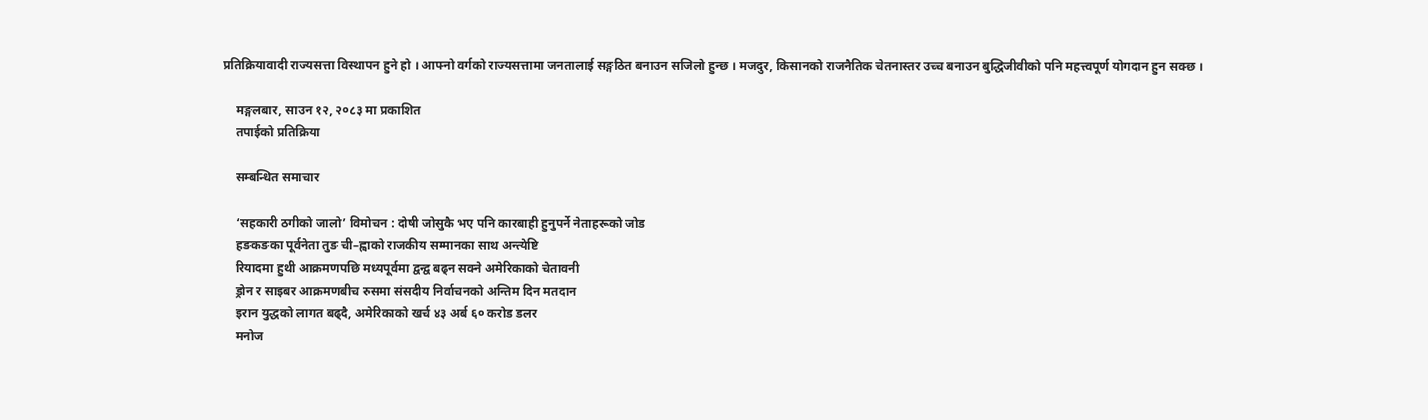प्रतिक्रियावादी राज्यसत्ता विस्थापन हुने हो । आफ्नो वर्गको राज्यसत्तामा जनतालाई सङ्गठित बनाउन सजिलो हुन्छ । मजदुर, किसानको राजनैतिक चेतनास्तर उच्च बनाउन बुद्धिजीवीको पनि महत्त्वपूर्ण योगदान हुन सक्छ ।

    मङ्गलबार, साउन १२, २०८३ मा प्रकाशित
    तपाईको प्रतिक्रिया

    सम्बन्धित समाचार

    ‘सहकारी ठगीको जालो’ विमोचन : दोषी जोसुकै भए पनि कारबाही हुनुपर्ने नेताहरूको जोड
    हङकङका पूर्वनेता तुङ ची–ह्वाको राजकीय सम्मानका साथ अन्त्येष्टि
    रियादमा हुथी आक्रमणपछि मध्यपूर्वमा द्वन्द्व बढ्न सक्ने अमेरिकाको चेतावनी
    ड्रोन र साइबर आक्रमणबीच रुसमा संसदीय निर्वाचनको अन्तिम दिन मतदान
    इरान युद्धको लागत बढ्दै, अमेरिकाको खर्च ४३ अर्ब ६० करोड डलर
    मनोज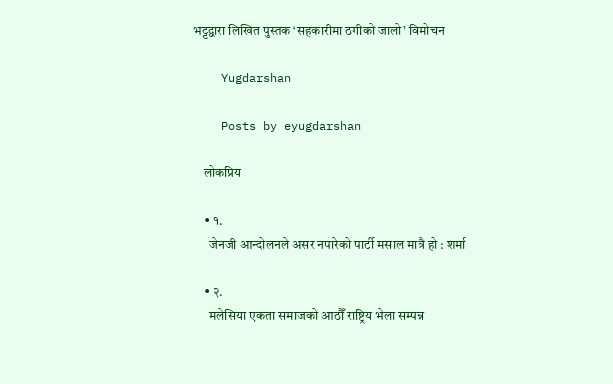भट्टद्वारा लिखित पुस्तक ‘सहकारीमा ठगीको जालो’ विमोचन

    Yugdarshan

    Posts by eyugdarshan

    लोकप्रिय

    • १.
      जेनजी आन्दोलनले असर नपारेको पार्टी मसाल मात्रै हो : शर्मा

    • २.
      मलेसिया एकता समाजको आठौँ राष्ट्रिय भेला सम्पन्न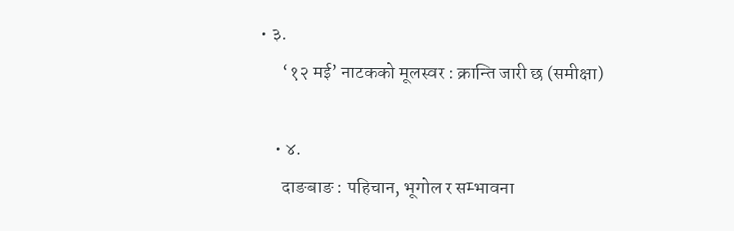• ३.
      ‘१२ मई’ नाटकको मूलस्वर : क्रान्ति जारी छ (समीक्षा)

    • ४.
      दाङबाङ : पहिचान, भूगोल र सम्भावना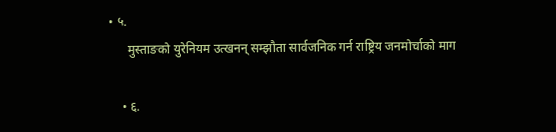• ५.
      मुस्ताङको युरेनियम उत्खनन् सम्झौता सार्वजनिक गर्न राष्ट्रिय जनमोर्चाको माग

    • ६.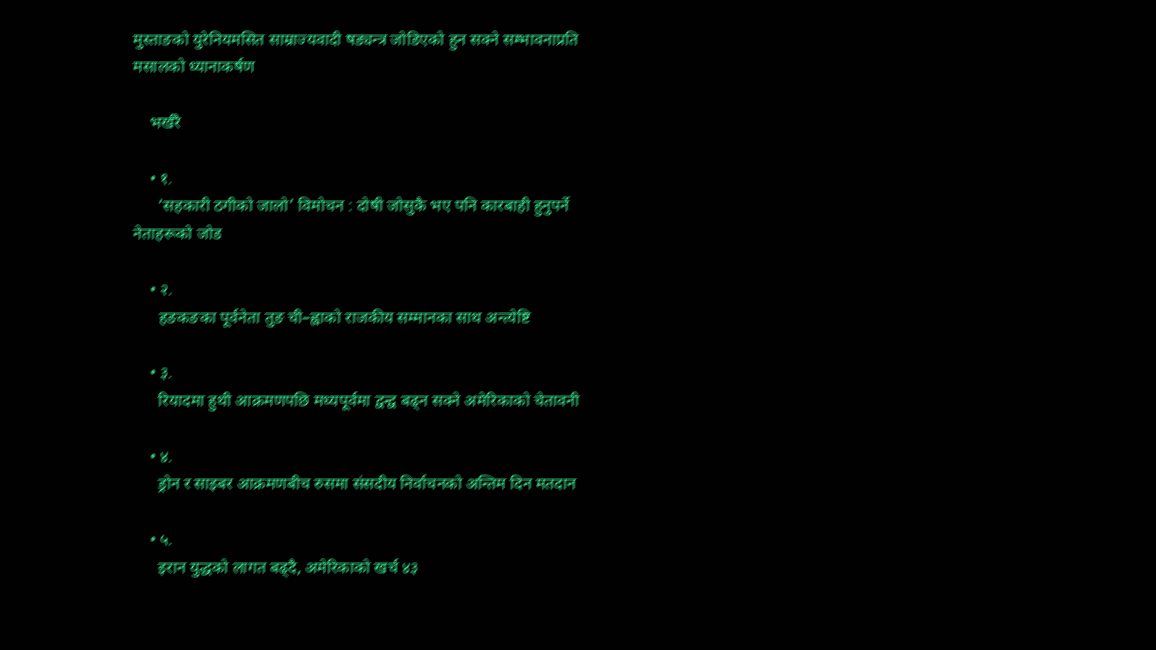मुस्ताङको युरेनियमसित साम्राज्यवादी षड्यन्त्र जोडिएको हुन सक्ने सम्भावनाप्रति मसालको ध्यानाकर्षण

    भर्खरै

    • १.
      ‘सहकारी ठगीको जालो’ विमोचन : दोषी जोसुकै भए पनि कारबाही हुनुपर्ने नेताहरूको जोड

    • २.
      हङकङका पूर्वनेता तुङ ची–ह्वाको राजकीय सम्मानका साथ अन्त्येष्टि

    • ३.
      रियादमा हुथी आक्रमणपछि मध्यपूर्वमा द्वन्द्व बढ्न सक्ने अमेरिकाको चेतावनी

    • ४.
      ड्रोन र साइबर आक्रमणबीच रुसमा संसदीय निर्वाचनको अन्तिम दिन मतदान

    • ५.
      इरान युद्धको लागत बढ्दै, अमेरिकाको खर्च ४३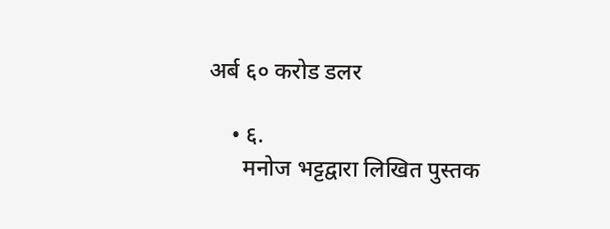अर्ब ६० करोड डलर

    • ६.
      मनोज भट्टद्वारा लिखित पुस्तक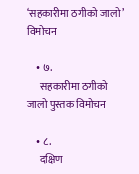‘सहकारीमा ठगीको जालो’ विमोचन

    • ७.
      सहकारीमा ठगीको जालो पुस्तक विमोचन

    • ८.
      दक्षिण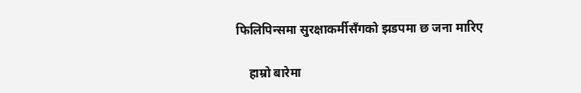फिलिपिन्समा सुरक्षाकर्मीसँगको झडपमा छ जना मारिए

    हाम्रो बारेमा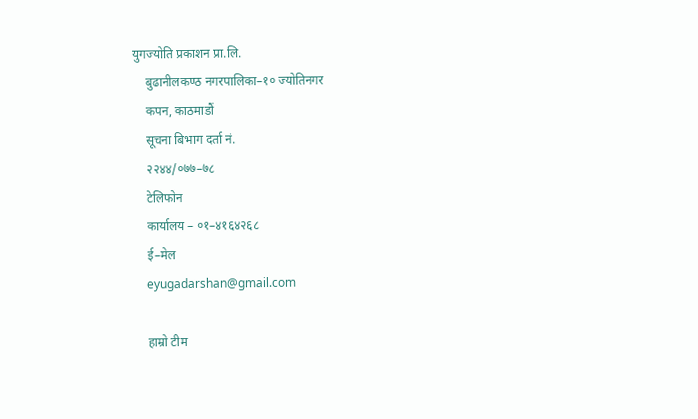युगज्योति प्रकाशन प्रा.लि.
    बुढानीलकण्ठ नगरपालिका–१० ज्योतिनगर
    कपन, काठमाडौं
    सूचना बिभाग दर्ता नं.
    २२४४/०७७–७८
    टेलिफोन
    कार्यालय – ०१–४१६४२६८
    ई–मेल
    eyugadarshan@gmail.com

    हाम्रो टीम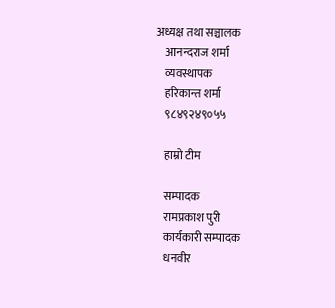अध्यक्ष तथा सञ्चालक
    आनन्दराज शर्मा
    व्यवस्थापक
    हरिकान्त शर्मा
    ९८४९२४९०५५

    हाम्रो टीम

    सम्पादक
    रामप्रकाश पुरी
    कार्यकारी सम्पादक
    धनवीर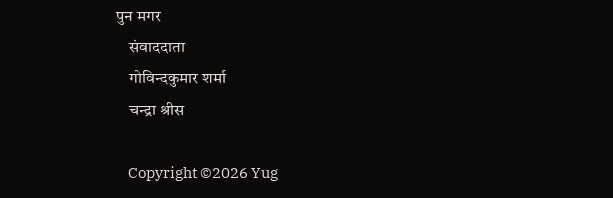पुन मगर
    संवाददाता
    गोविन्दकुमार शर्मा
    चन्द्रा श्रीस

    Copyright ©2026 Yug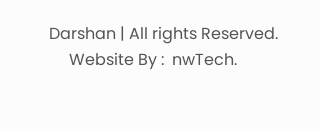Darshan | All rights Reserved.
     Website By :  nwTech.